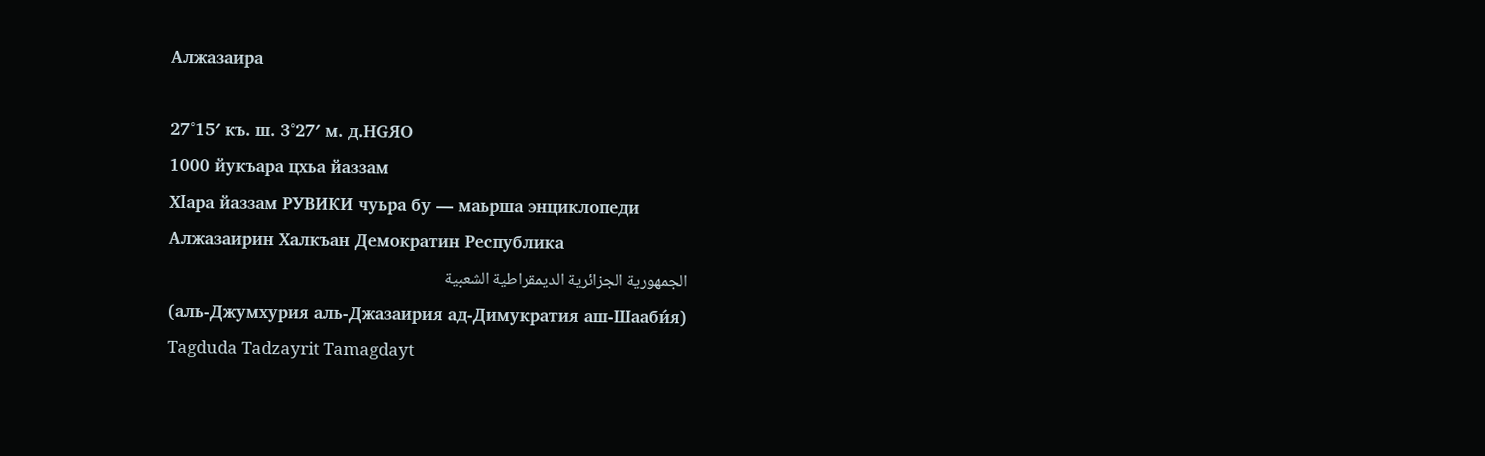Алжазаира

27°15′ къ. ш. 3°27′ м. д.HGЯO
1000 йукъара цхьа йаззам
Хӏара йаззам РУВИКИ чуьра бу — маьрша энциклопеди
Алжазаирин Халкъан Демократин Республика
الجمهورية الجزائرية الديمقراطية الشعبية
(аль-Джумхурия аль-Джазаирия ад-Димукратия аш-Шааби́я)
Tagduda Tadzayrit Tamagdayt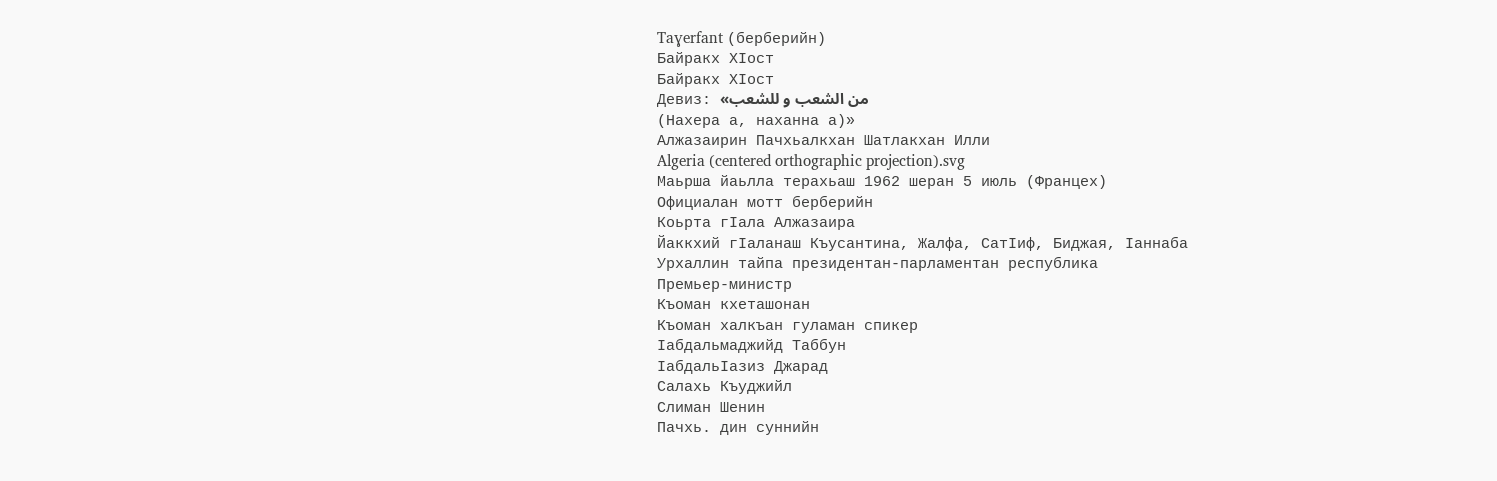Taɣerfant (берберийн)
Байракх ХӀост
Байракх ХӀост
Девиз: «من الشعب و للشعب
(Нахера а, наханна а)»
Алжазаирин Пачхьалкхан Шатлакхан Илли
Algeria (centered orthographic projection).svg
Маьрша йаьлла терахьаш 1962 шеран 5 июль (Францех)
Официалан мотт берберийн
Коьрта гӀала Алжазаира
Йаккхий гӀаланаш Къусантина, Жалфа, СатӀиф, Биджая, Ӏаннаба
Урхаллин тайпа президентан-парламентан республика
Премьер-министр
Къоман кхеташонан
Къоман халкъан гуламан спикер
Ӏабдальмаджийд Таббун
ӀабдальӀазиз Джарад
Салахь Къуджийл
Слиман Шенин
Пачхь. дин суннийн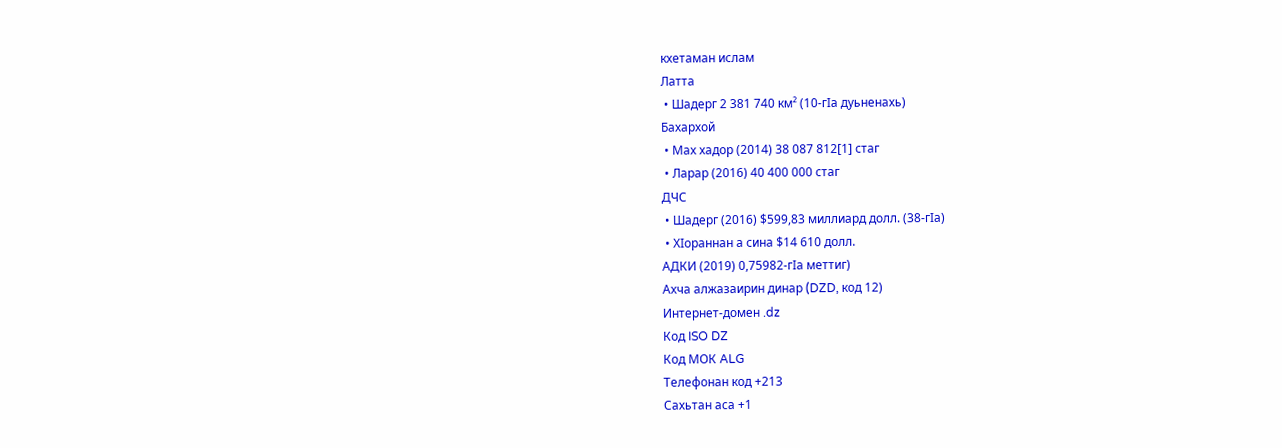кхетаман ислам
Латта
 • Шадерг 2 381 740 км² (10-гӀа дуьненахь)
Бахархой
 • Мах хадор (2014) 38 087 812[1] стаг
 • Ларар (2016) 40 400 000 стаг
ДЧС
 • Шадерг (2016) $599,83 миллиард долл. (38-гӀа)
 • ХӀораннан а сина $14 610 долл.
АДКИ (2019) 0,75982-гӀа меттиг)
Ахча алжазаирин динар (DZD, код 12)
Интернет-домен .dz
Код ISO DZ
Код МОК ALG
Телефонан код +213
Сахьтан аса +1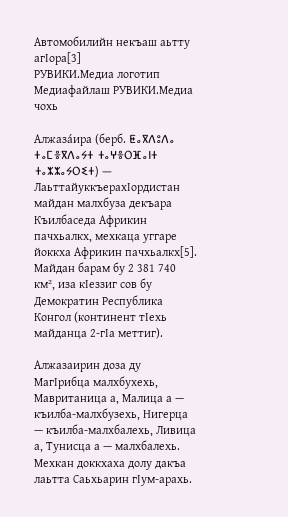Автомобилийн некъаш аьтту агӀора[3]
РУВИКИ.Медиа логотип Медиафайлаш РУВИКИ.Медиа чохь

Алжаза́ира (берб. ⵟⴰⴳⴷⵓⴷⴰ ⵜⴰⵎⴻⴳⴷⴰⵢⵜ ⵜⴰⵖⴻⵔⴼⴰⵏⵜ ⵜⴰⵣⵣⴰⵢⵔⵉⵜ) — ЛаьттайуккъерахӀордистан майдан малхбуза декъара Къилбаседа Африкин пачхьалкх, мехкаца уггаре йоккха Африкин пачхьалкх[5]. Майдан барам бу 2 381 740 км², иза кӀеззиг сов бу Демократин Республика Конгол (континент тӀехь майданца 2-гӀа меттиг).

Алжазаирин доза ду МагӀрибца малхбухехь, Мавританица а, Малица а — къилба-малхбузехь, Нигерца — къилба-малхбалехь, Ливица а, Тунисца а — малхбалехь. Мехкан доккхаха долу дакъа лаьтта Саьхьарин гӀум-арахь.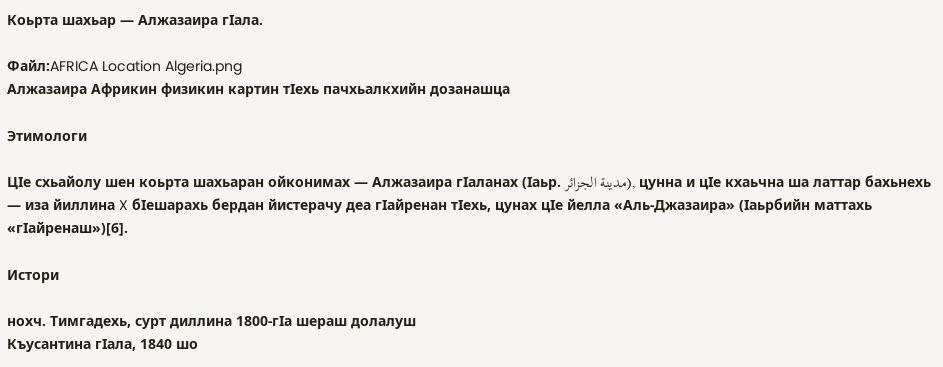Коьрта шахьар — Алжазаира гӀала.

Файл:AFRICA Location Algeria.png
Алжазаира Африкин физикин картин тӀехь пачхьалкхийн дозанашца

Этимологи

ЦӀе схьайолу шен коьрта шахьаран ойконимах — Алжазаира гӀаланах (Ӏаьр. مدينة الجزائر), цунна и цӀе кхаьчна ша латтар бахьнехь — иза йиллина X бӀешарахь бердан йистерачу деа гӀайренан тӀехь, цунах цӀе йелла «Аль-Джазаира» (Ӏаьрбийн маттахь «гӀайренаш»)[6].

Истори

нохч. Тимгадехь, сурт диллина 1800-гӀа шераш долалуш
Къусантина гӀала, 1840 шо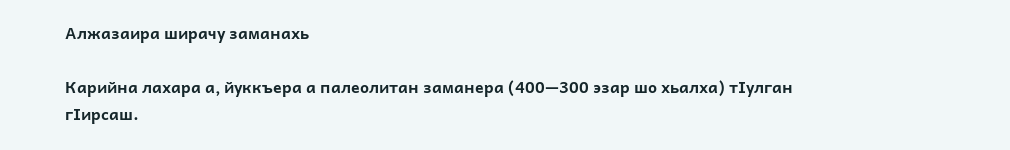Алжазаира ширачу заманахь

Карийна лахара а, йуккъера а палеолитан заманера (400—300 эзар шо хьалха) тӀулган гӀирсаш.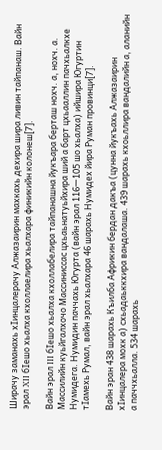Ширачу заманахь хӀинцалерачу Алжазаирин махкахь дехира шира ливин тайпанаш. Вайн эрал XII бӀешо хьалха кхоллаелира хьалхара финикийн колонеш[7].

Вайн эрал III бӀешо хьалха кхоллабелира тайпанашна йукъара берташ нохч. а, нохч. а. Массилийн куьйгалхочо Массиниссас цхьаьнатуьйхира ший а барт цхьааллин пачхьалкхе Нумидега. Нумидин паччахь Югурта (вайн эрал 116—105 шо хьалха) ийшира Югуртин тӀамехь Румал, вайн эрал хьалхара 46 шарахь Нумидех йира Руман провинци[7].

Вайн эран 438 шарахь Къилба Африкин бердан дакъа (цунна йукъахь Алжазаирин хӀинцалера мохк а) схьадаьккхира вандалаша. 439 шарахь кхоьллира вандалийн а, аланийн а паччхьалла. 534 шарахь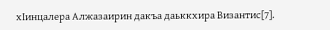хӀинцалера Алжазаирин дакъа даьккхира Византис[7].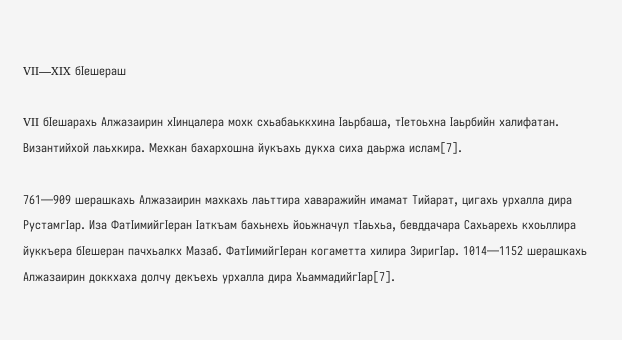VII—XIX бӀешераш

VII бӀешарахь Алжазаирин хӀинцалера мохк схьабаьккхина Ӏаьрбаша, тӀетоьхна Ӏаьрбийн халифатан. Византийхой лаьхкира. Мехкан бахархошна йукъахь дукха сиха даьржа ислам[7].

761—909 шерашкахь Алжазаирин махкахь лаьттира хаваражийн имамат Тийарат, цигахь урхалла дира РустамгӀар. Иза ФатӀимийгӀеран Ӏаткъам бахьнехь йоьжначул тӀаьхьа, бевддачара Сахьарехь кхоьллира йуккъера бӀешеран пачхьалкх Мазаб. ФатӀимийгӀеран когаметта хилира ЗиригӀар. 1014—1152 шерашкахь Алжазаирин доккхаха долчу декъехь урхалла дира ХьаммадийгӀар[7].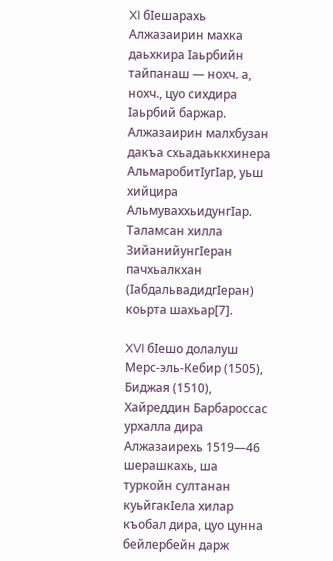XI бӀешарахь Алжазаирин махка даьхкира Ӏаьрбийн тайпанаш — нохч. а, нохч., цуо сихдира Ӏаьрбий баржар. Алжазаирин малхбузан дакъа схьадаьккхинера АльмаробитӀугӀар, уьш хийцира АльмуваххьидунгӀар. Таламсан хилла ЗийанийунгӀеран пачхьалкхан (ӀабдальвадидгӀеран) коьрта шахьар[7].

XVI бӀешо долалуш Мерс-эль-Кебир (1505), Биджая (1510), Хайреддин Барбароссас урхалла дира Алжазаирехь 1519—46 шерашкахь, ша туркойн султанан куьйгакӀела хилар къобал дира, цуо цунна бейлербейн дарж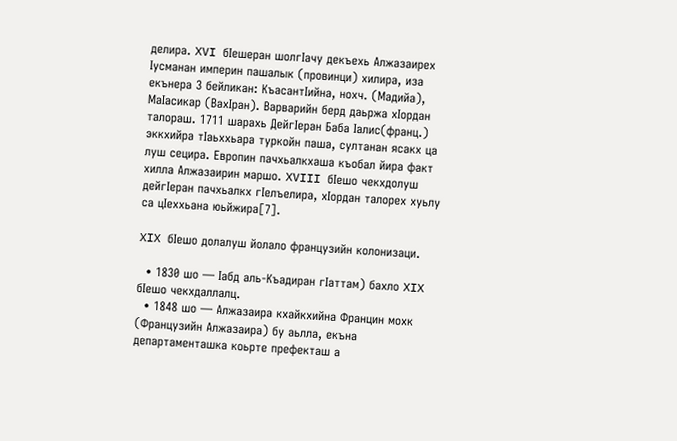делира. XVI бӀешеран шолгӀачу декъехь Алжазаирех Ӏусманан империн пашалык (провинци) хилира, иза екънера 3 бейликан: КъасантӀийна, нохч. (Мадийа), МаӀасикар (ВахӀран). Варварийн берд даьржа хӀордан талораш. 1711 шарахь ДейгӀеран Баба Ӏалис(франц.) эккхийра тӀаьххьара туркойн паша, султанан ясакх ца луш сецира. Европин пачхьалкхаша къобал йира факт хилла Алжазаирин маршо. XVIII бӀешо чекхдолуш дейгӀеран пачхьалкх гӀелъелира, хӀордан талорех хуьлу са цӀеххьана юьйжира[7].

XIX бӀешо долалуш йолало французийн колонизаци.

  • 1830 шо — Ӏабд аль-Къадиран гӀаттам) бахло XIX бӀешо чекхдаллалц.
  • 1848 шо — Алжазаира кхайкхийна Францин мохк (Французийн Алжазаира) бу аьлла, екъна департаменташка коьрте префекташ а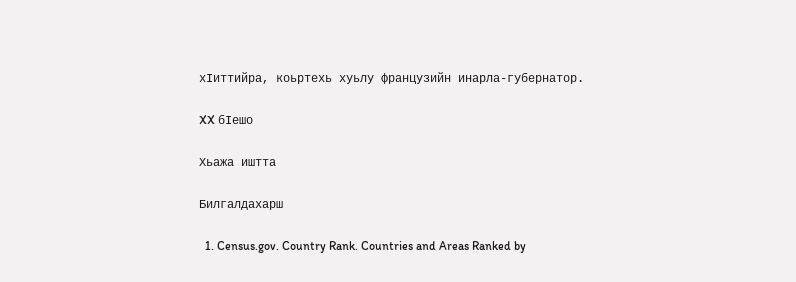хӀиттийра, коьртехь хуьлу французийн инарла-губернатор.

XX бӀешо

Хьажа иштта

Билгалдахарш

  1. Census.gov. Country Rank. Countries and Areas Ranked by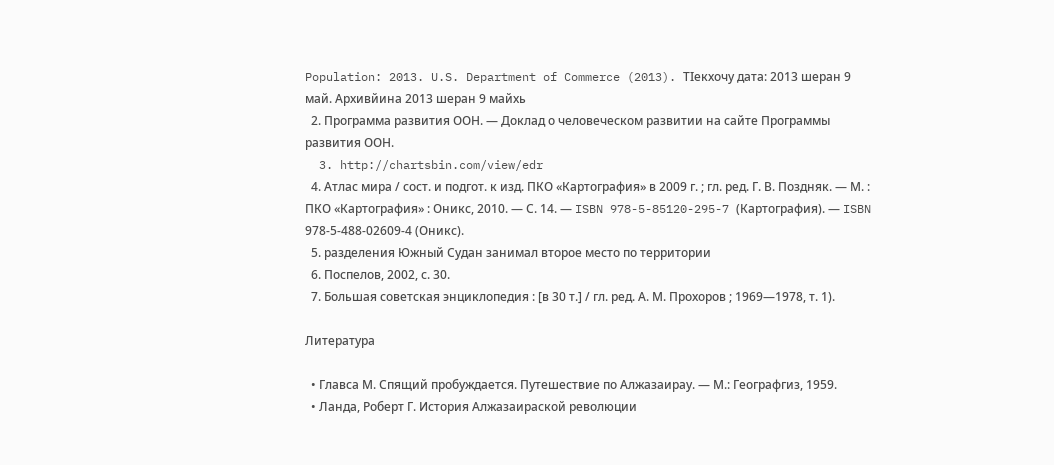Population: 2013. U.S. Department of Commerce (2013). ТӀекхочу дата: 2013 шеран 9 май. Архивйина 2013 шеран 9 майхь
  2. Программа развития ООН. — Доклад о человеческом развитии на сайте Программы развития ООН.
  3. http://chartsbin.com/view/edr
  4. Атлас мира / сост. и подгот. к изд. ПКО «Картография» в 2009 г. ; гл. ред. Г. В. Поздняк. — М. : ПКО «Картография» : Оникс, 2010. — С. 14. — ISBN 978-5-85120-295-7 (Картография). — ISBN 978-5-488-02609-4 (Оникс).
  5. разделения Южный Судан занимал второе место по территории
  6. Поспелов, 2002, с. 30.
  7. Большая советская энциклопедия : [в 30 т.] / гл. ред. А. М. Прохоров ; 1969—1978, т. 1).

Литература

  • Главса М. Спящий пробуждается. Путешествие по Алжазаирау. — М.: Географгиз, 1959.
  • Ланда, Роберт Г. История Алжазаираской революции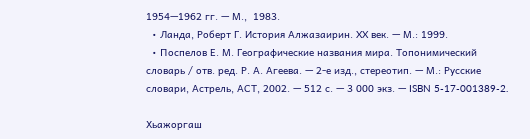1954—1962 гг. — М.,  1983.
  • Ланда, Роберт Г. История Алжазаирин. XX век. — М.: 1999.
  • Поспелов Е. М. Географические названия мира. Топонимический словарь / отв. ред. Р. А. Агеева. — 2-е изд., стереотип. — М.: Русские словари, Астрель, АСТ, 2002. — 512 с. — 3 000 экз. — ISBN 5-17-001389-2.

Хьажоргаш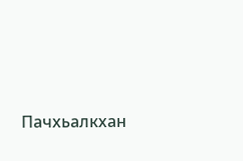Пачхьалкхан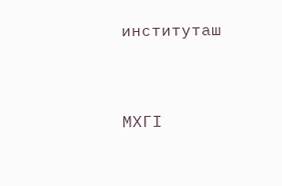институташ


МХГӀ